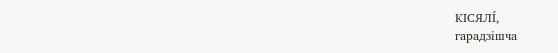КІСЯЛІ́,
гарадзішча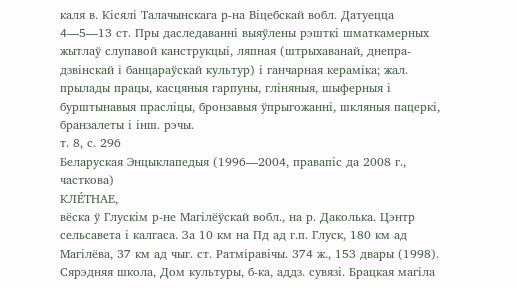каля в. Кісялі Талачынскага р-на Віцебскай вобл. Датуецца 4—5—13 ст. Пры даследаванні выяўлены рэшткі шматкамерных жытлаў слупавой канструкцыі, ляпная (штрыхаванай, днепра-дзвінскай і банцараўскай культур) і ганчарная кераміка; жал. прылады працы, касцяныя гарпуны, гліняныя, шыферныя і бурштынавыя прасліцы, бронзавыя ўпрыгожанні, шкляныя пацеркі, бранзалеты і інш. рэчы.
т. 8, с. 296
Беларуская Энцыклапедыя (1996—2004, правапіс да 2008 г., часткова)
КЛЕ́ТНАЕ,
вёска ў Глускім р-не Магілёўскай вобл., на р. Даколька. Цэнтр сельсавета і калгаса. За 10 км на Пд ад г.п. Глуск, 180 км ад Магілёва, 37 км ад чыг. ст. Ратміравічы. 374 ж., 153 двары (1998). Сярэдняя школа, Дом культуры, б-ка, аддз. сувязі. Брацкая магіла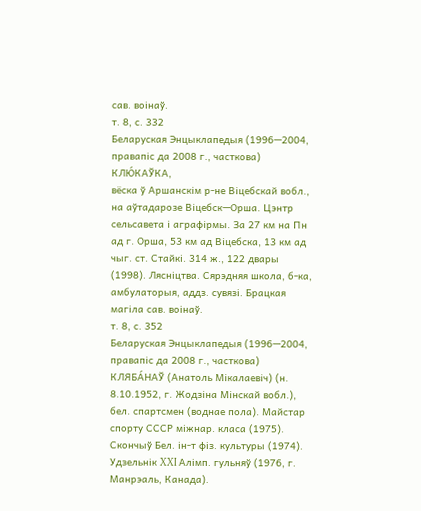сав. воінаў.
т. 8, с. 332
Беларуская Энцыклапедыя (1996—2004, правапіс да 2008 г., часткова)
КЛЮ́КАЎКА,
вёска ў Аршанскім р-не Віцебскай вобл., на аўтадарозе Віцебск—Орша. Цэнтр сельсавета і аграфірмы. За 27 км на Пн ад г. Орша, 53 км ад Віцебска, 13 км ад чыг. ст. Стайкі. 314 ж., 122 двары (1998). Лясніцтва. Сярэдняя школа, б-ка, амбулаторыя, аддз. сувязі. Брацкая магіла сав. воінаў.
т. 8, с. 352
Беларуская Энцыклапедыя (1996—2004, правапіс да 2008 г., часткова)
КЛЯБА́НАЎ (Анатоль Мікалаевіч) (н. 8.10.1952, г. Жодзіна Мінскай вобл.),
бел. спартсмен (воднае пола). Майстар спорту СССР міжнар. класа (1975). Скончыў Бел. ін-т фіз. культуры (1974). Удзельнік XXI Алімп. гульняў (1976, г. Манрэаль, Канада).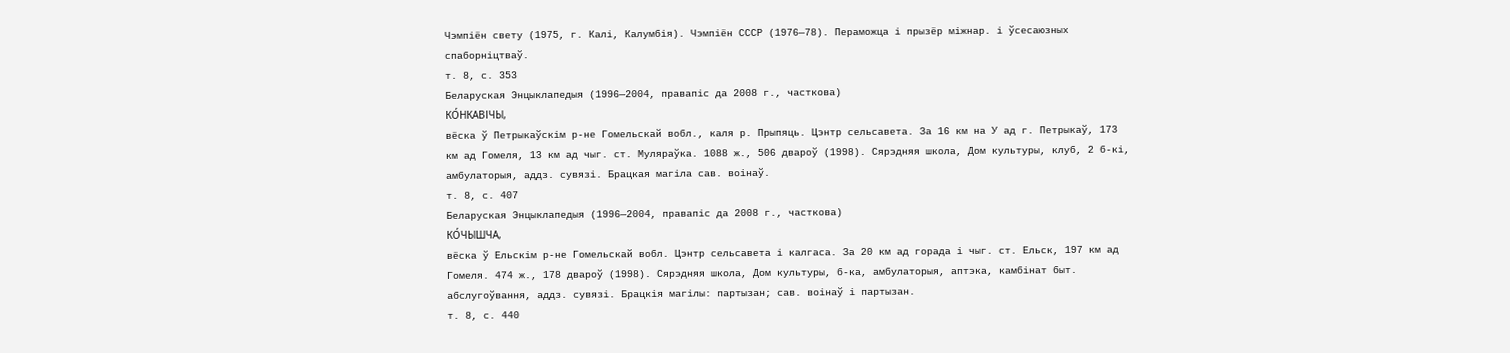Чэмпіён свету (1975, г. Калі, Калумбія). Чэмпіён СССР (1976—78). Пераможца і прызёр міжнар. і ўсесаюзных спаборніцтваў.
т. 8, с. 353
Беларуская Энцыклапедыя (1996—2004, правапіс да 2008 г., часткова)
КО́НКАВІЧЫ,
вёска ў Петрыкаўскім р-не Гомельскай вобл., каля р. Прыпяць. Цэнтр сельсавета. За 16 км на У ад г. Петрыкаў, 173 км ад Гомеля, 13 км ад чыг. ст. Муляраўка. 1088 ж., 506 двароў (1998). Сярэдняя школа, Дом культуры, клуб, 2 б-кі, амбулаторыя, аддз. сувязі. Брацкая магіла сав. воінаў.
т. 8, с. 407
Беларуская Энцыклапедыя (1996—2004, правапіс да 2008 г., часткова)
КО́ЧЫШЧА,
вёска ў Ельскім р-не Гомельскай вобл. Цэнтр сельсавета і калгаса. За 20 км ад горада і чыг. ст. Ельск, 197 км ад Гомеля. 474 ж., 178 двароў (1998). Сярэдняя школа, Дом культуры, б-ка, амбулаторыя, аптэка, камбінат быт. абслугоўвання, аддз. сувязі. Брацкія магілы: партызан; сав. воінаў і партызан.
т. 8, с. 440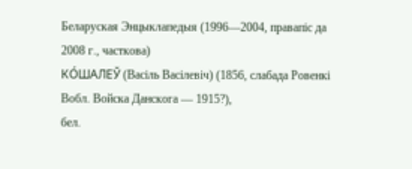Беларуская Энцыклапедыя (1996—2004, правапіс да 2008 г., часткова)
КО́ШАЛЕЎ (Васіль Васілевіч) (1856, слабада Ровенкі Вобл. Войска Данскога — 1915?),
бел.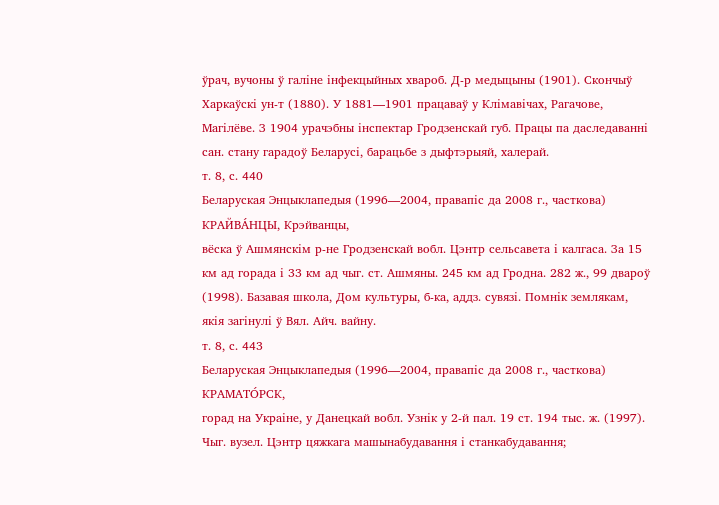ўрач, вучоны ў галіне інфекцыйных хвароб. Д-р медыцыны (1901). Скончыў Харкаўскі ун-т (1880). У 1881—1901 працаваў у Клімавічах, Рагачове, Магілёве. З 1904 урачэбны інспектар Гродзенскай губ. Працы па даследаванні сан. стану гарадоў Беларусі, барацьбе з дыфтэрыяй, халерай.
т. 8, с. 440
Беларуская Энцыклапедыя (1996—2004, правапіс да 2008 г., часткова)
КРАЙВА́НЦЫ, Крэйванцы,
вёска ў Ашмянскім р-не Гродзенскай вобл. Цэнтр сельсавета і калгаса. За 15 км ад горада і 33 км ад чыг. ст. Ашмяны. 245 км ад Гродна. 282 ж., 99 двароў (1998). Базавая школа, Дом культуры, б-ка, аддз. сувязі. Помнік землякам, якія загінулі ў Вял. Айч. вайну.
т. 8, с. 443
Беларуская Энцыклапедыя (1996—2004, правапіс да 2008 г., часткова)
КРАМАТО́РСК,
горад на Украіне, у Данецкай вобл. Узнік у 2-й пал. 19 ст. 194 тыс. ж. (1997). Чыг. вузел. Цэнтр цяжкага машынабудавання і станкабудавання;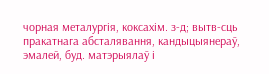чорная металургія, коксахім. з-д; вытв-сць пракатнага абсталявання, кандыцыянераў, эмалей, буд. матэрыялаў і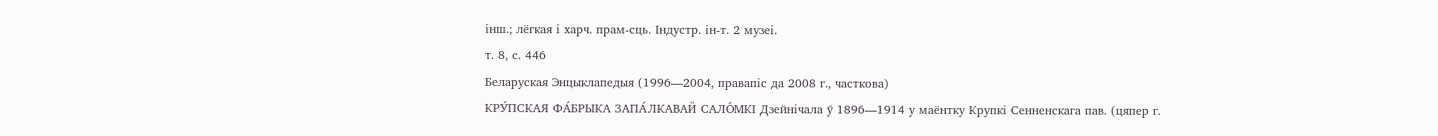інш.; лёгкая і харч. прам-сць. Індустр. ін-т. 2 музеі.
т. 8, с. 446
Беларуская Энцыклапедыя (1996—2004, правапіс да 2008 г., часткова)
КРУ́ПСКАЯ ФА́БРЫКА ЗАПА́ЛКАВАЙ САЛО́МКІ Дзейнічала ў 1896—1914 у маёнтку Крупкі Сенненскага пав. (цяпер г.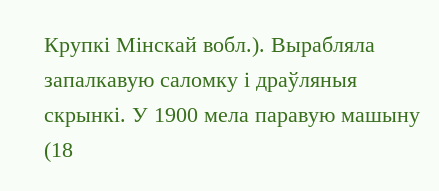Крупкі Мінскай вобл.). Вырабляла запалкавую саломку і драўляныя скрынкі. У 1900 мела паравую машыну (18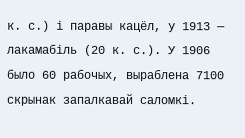к. с.) і паравы кацёл, у 1913 — лакамабіль (20 к. с.). У 1906 было 60 рабочых, выраблена 7100 скрынак запалкавай саломкі.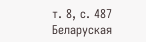т. 8, с. 487
Беларуская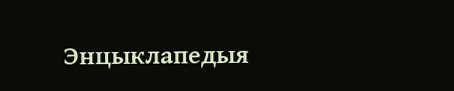Энцыклапедыя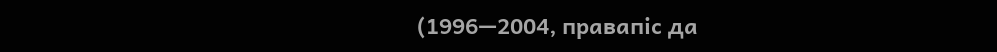(1996—2004, правапіс да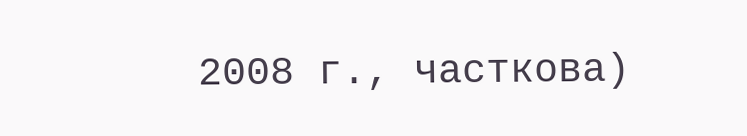2008 г., часткова)